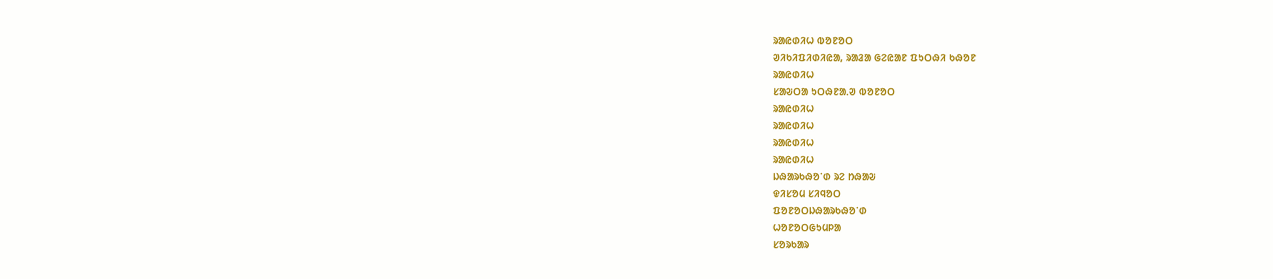ᱨᱟᱭᱰᱤᱦ ᱵᱚᱱᱚᱛ
ᱣᱤᱠᱤᱯᱤᱰᱤᱭᱟ, ᱨᱟᱲᱟ ᱜᱮᱭᱟᱱ ᱯᱩᱛᱷᱤ ᱠᱷᱚᱱ
ᱨᱟᱭᱰᱤᱦ
ᱥᱟᱶᱛᱟ ᱩᱛᱷᱱᱟᱹᱣ ᱵᱚᱱᱚᱛ
ᱨᱟᱭᱰᱤᱦ
ᱨᱟᱭᱰᱤᱦ
ᱨᱟᱭᱰᱤᱦ
ᱨᱟᱭᱰᱤᱦ
ᱡᱷᱟᱨᱠᱷᱚᱸᱰ ᱨᱮ ᱴᱷᱟᱶ
ᱫᱤᱥᱚᱢ ᱥᱤᱧᱚᱛ
ᱯᱚᱱᱚᱛᱡᱷᱟᱨᱠᱷᱚᱸᱰ
ᱦᱚᱱᱚᱛᱜᱩᱢᱞᱟ
ᱥᱚᱨᱠᱟᱨ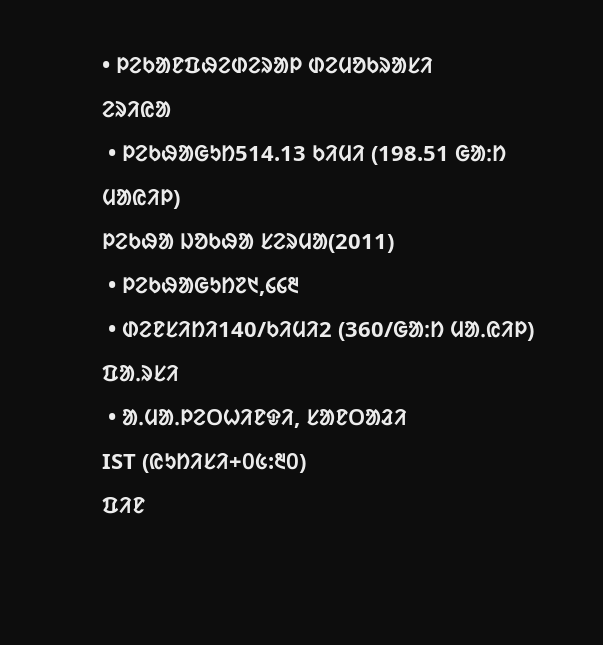• ᱞᱮᱠᱟᱱᱯᱷᱮᱰᱮᱨᱟᱞ ᱰᱮᱢᱚᱠᱨᱟᱥᱤ
ᱮᱨᱤᱭᱟ
 • ᱞᱮᱠᱷᱟᱜᱩᱴ514.13 ᱠᱤᱢᱤ (198.51 ᱜᱟᱺᱴ ᱢᱟᱭᱤᱞ)
ᱞᱮᱠᱷᱟ ᱡᱚᱠᱷᱟ ᱥᱮᱨᱢᱟ(2011)
 • ᱞᱮᱠᱷᱟᱜᱩᱴ᱗᱑,᱔᱔᱓
 • ᱰᱮᱱᱥᱤᱴᱤ140/ᱠᱤᱢᱤ2 (360/ᱜᱟᱺᱴ ᱢᱟᱹᱭᱤᱞ)
ᱯᱟᱹᱨᱥᱤ
 • ᱟᱹᱢᱟᱹᱞᱮᱛᱦᱤᱱᱫᱤ, ᱥᱟᱱᱛᱟᱲᱤ
IST (ᱭᱩᱴᱤᱥᱤ+᱐᱕:᱓᱐)
ᱯᱤᱱ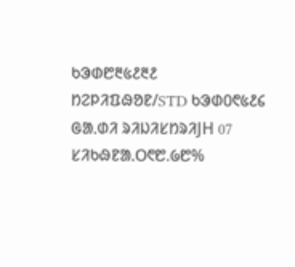ᱠᱳᱰ᱘᱓᱕᱒᱓᱒
ᱴᱮᱞᱤᱯᱷᱚᱱ/STD ᱠᱳᱰ᱐᱖᱕᱒᱔
ᱜᱟᱹᱰᱤ ᱨᱤᱡᱤᱥᱴᱨᱤJH 07
ᱥᱤᱠᱷᱱᱟᱹᱛ᱖᱘.᱙᱘%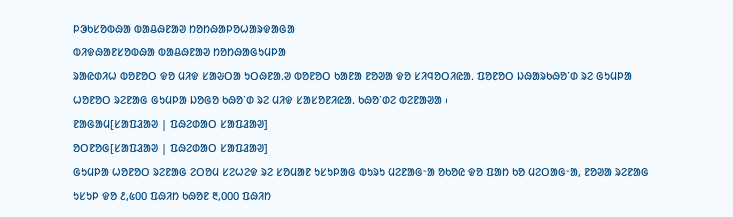ᱞᱳᱠᱥᱚᱵᱷᱟ ᱵᱟᱪᱷᱱᱟᱣ ᱴᱚᱴᱷᱟᱞᱚᱦᱟᱨᱫᱟᱜᱟ
ᱵᱤᱫᱷᱟᱱᱥᱚᱵᱷᱟ ᱵᱟᱪᱷᱱᱟᱣ ᱴᱚᱴᱷᱟᱜᱩᱢᱞᱟ
ᱨᱟᱭᱰᱤᱦ ᱵᱚᱱᱚᱛ ᱫᱚ ᱢᱤᱫ ᱥᱟᱶᱛᱟ ᱩᱛᱷᱱᱟᱹᱣ ᱵᱚᱱᱚᱛ ᱠᱟᱱᱟ ᱱᱚᱣᱟ ᱫᱚ ᱥᱤᱧᱚᱛᱤᱭᱟᱹ ᱯᱚᱱᱚᱛ ᱡᱷᱟᱨᱠᱷᱚᱸᱰ ᱨᱮ ᱜᱩᱢᱞᱟ ᱦᱚᱱᱚᱛ ᱨᱮᱱᱟᱜ ᱜᱩᱢᱞᱟ ᱡᱚᱜᱚ ᱠᱷᱚᱸᱰ ᱨᱮ ᱢᱤᱫ ᱥᱟᱥᱚᱱᱤᱭᱟᱹ ᱠᱷᱚᱸᱰᱮ ᱵᱮᱱᱟᱣᱟ ᱾
ᱱᱟᱜᱟᱢ[ᱥᱟᱯᱲᱟᱣ | ᱯᱷᱮᱰᱟᱛ ᱥᱟᱯᱲᱟᱣ]
ᱚᱛᱱᱚᱜ[ᱥᱟᱯᱲᱟᱣ | ᱯᱷᱮᱰᱟᱛ ᱥᱟᱯᱲᱟᱣ]
ᱜᱩᱢᱞᱟ ᱦᱚᱱᱚᱛ ᱨᱮᱱᱟᱜ ᱮᱛᱚᱢ ᱥᱮᱦᱮᱫ ᱨᱮ ᱥᱚᱢᱟᱱ ᱩᱥᱩᱞᱟᱜ ᱵᱩᱨᱩ ᱢᱮᱱᱟᱜᱼᱟ ᱚᱠᱚᱭ ᱫᱚ ᱯᱟᱴ ᱠᱚ ᱢᱮᱛᱟᱜᱼᱟ, ᱱᱚᱣᱟ ᱨᱮᱱᱟᱜ ᱩᱥᱩᱞ ᱫᱚ ᱒,᱕᱐᱐ ᱯᱷᱤᱴ ᱠᱷᱚᱱ ᱓,᱐᱐᱐ ᱯᱷᱤᱴ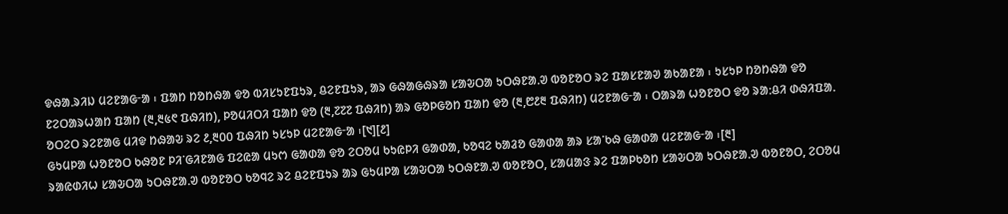ᱫᱷᱟᱹᱨᱤᱡ ᱢᱮᱱᱟᱜᱼᱟ ᱾ ᱯᱟᱴ ᱴᱚᱴᱷᱟ ᱫᱚ ᱵᱤᱥᱩᱱᱯᱩᱨ, ᱪᱮᱱᱯᱩᱨ, ᱟᱨ ᱜᱷᱟᱜᱷᱨᱟ ᱥᱟᱶᱛᱟ ᱩᱛᱷᱱᱟᱹᱣ ᱵᱚᱱᱚᱛ ᱨᱮ ᱯᱟᱥᱱᱟᱣ ᱟᱠᱟᱱᱟ ᱾ ᱩᱥᱩᱞ ᱴᱚᱴᱷᱟ ᱫᱚ ᱱᱮᱛᱟᱨᱦᱟᱴ ᱯᱟᱴ (᱓,᱓᱕᱖ ᱯᱷᱤᱴ), ᱞᱚᱢᱤᱛᱤ ᱯᱟᱴ ᱫᱚ (᱓,᱗᱗᱗ ᱯᱷᱤᱴ) ᱟᱨ ᱜᱚᱞᱜᱚᱴ ᱯᱟᱴ ᱫᱚ (᱓,᱘᱒᱓ ᱯᱷᱤᱴ) ᱢᱮᱱᱟᱜᱼᱟ ᱾ ᱛᱟᱨᱟ ᱦᱚᱱᱚᱛ ᱫᱚ ᱨᱟᱺᱪᱤ ᱰᱷᱤᱯᱟᱹ ᱚᱛᱮᱛ ᱨᱮᱱᱟᱜ ᱢᱤᱫ ᱴᱷᱟᱶ ᱨᱮ ᱒,᱓᱐᱐ ᱯᱷᱤᱴ ᱩᱥᱩᱞ ᱢᱮᱱᱟᱜᱼᱟ ᱾[᱑][᱒]
ᱜᱩᱢᱞᱟ ᱦᱚᱱᱚᱛ ᱠᱷᱚᱱ ᱞᱤᱸᱜᱤᱱᱟᱜ ᱯᱮᱭᱟ ᱢᱩᱬ ᱜᱟᱰᱟ ᱫᱚ ᱮᱛᱚᱢ ᱠᱩᱭᱞᱤ ᱜᱟᱰᱟ, ᱠᱚᱧᱮ ᱠᱟᱲᱚ ᱜᱟᱰᱟ ᱟᱨ ᱥᱟᱸᱠᱷ ᱜᱟᱰᱟ ᱢᱮᱱᱟᱜᱼᱟ ᱾[᱓]
ᱨᱟᱭᱰᱤᱦ ᱥᱟᱶᱛᱟ ᱩᱛᱷᱱᱟᱹᱣ ᱵᱚᱱᱚᱛ ᱠᱚᱧᱮ ᱨᱮ ᱪᱮᱱᱯᱩᱨ ᱟᱨ ᱜᱩᱢᱞᱟ ᱥᱟᱶᱛᱟ ᱩᱛᱷᱱᱟᱹᱣ ᱵᱚᱱᱚᱛ, ᱥᱟᱢᱟᱝ ᱨᱮ ᱯᱟᱞᱠᱚᱴ ᱥᱟᱶᱛᱟ ᱩᱛᱷᱱᱟᱹᱣ ᱵᱚᱱᱚᱛ, ᱮᱛᱚᱢ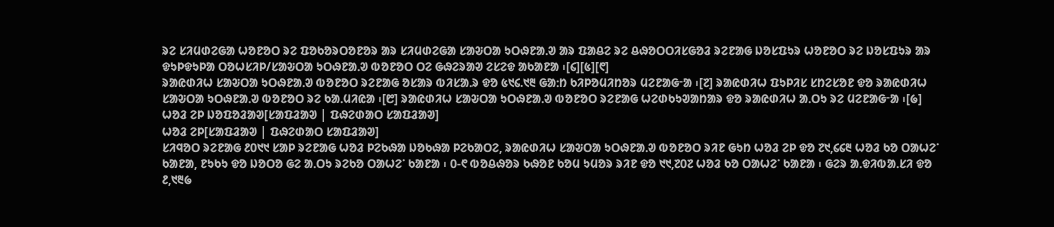ᱨᱮ ᱥᱤᱢᱰᱮᱜᱟ ᱦᱚᱱᱚᱛ ᱨᱮ ᱯᱚᱠᱚᱨᱛᱚᱱᱚᱨ ᱟᱨ ᱥᱤᱢᱰᱮᱜᱟ ᱥᱟᱶᱛᱟ ᱩᱛᱷᱱᱟᱹᱣ ᱟᱨ ᱯᱟᱪᱮ ᱨᱮ ᱪᱷᱚᱛᱛᱤᱥᱜᱚᱲ ᱨᱮᱱᱟᱜ ᱡᱚᱥᱯᱩᱨ ᱦᱚᱱᱚᱛ ᱨᱮ ᱡᱚᱥᱯᱩᱨ ᱟᱨ ᱫᱩᱞᱫᱩᱞᱟ ᱛᱚᱦᱥᱤᱞ/ᱥᱟᱶᱛᱟ ᱩᱛᱷᱱᱟᱹᱣ ᱵᱚᱱᱚᱛ ᱛᱮ ᱜᱷᱮᱨᱟᱣ ᱮᱥᱮᱫ ᱟᱠᱟᱱᱟ ᱾[᱔][᱕][᱖]
ᱨᱟᱭᱰᱤᱦ ᱥᱟᱶᱛᱟ ᱩᱛᱷᱱᱟᱹᱣ ᱵᱚᱱᱚᱛ ᱨᱮᱱᱟᱜ ᱚᱥᱟᱨ ᱵᱤᱥᱟᱹᱨ ᱫᱚ ᱕᱑᱔.᱑᱓ ᱜᱟᱺᱴ ᱠᱤᱞᱚᱢᱤᱴᱚᱨ ᱢᱮᱱᱟᱜᱼᱟ ᱾[᱗] ᱨᱟᱭᱰᱤᱦ ᱯᱩᱞᱤᱥ ᱥᱴᱮᱥᱚᱱ ᱫᱚ ᱨᱟᱭᱰᱤᱦ ᱥᱟᱶᱛᱟ ᱩᱛᱷᱱᱟᱹᱣ ᱵᱚᱱᱚᱛ ᱨᱮ ᱠᱟᱹᱢᱤᱭᱟ ᱾[᱘] ᱨᱟᱭᱰᱤᱦ ᱥᱟᱶᱛᱟ ᱩᱛᱷᱱᱟᱹᱣ ᱵᱚᱱᱚᱛ ᱨᱮᱱᱟᱜ ᱦᱮᱰᱠᱩᱣᱟᱴᱟᱨ ᱫᱚ ᱨᱟᱭᱰᱤᱦ ᱟᱹᱛᱩ ᱨᱮ ᱢᱮᱱᱟᱜᱼᱟ ᱾[᱙]
ᱦᱚᱲ ᱮᱞ ᱡᱚᱯᱚᱲᱟᱣ[ᱥᱟᱯᱲᱟᱣ | ᱯᱷᱮᱰᱟᱛ ᱥᱟᱯᱲᱟᱣ]
ᱦᱚᱲ ᱮᱞ[ᱥᱟᱯᱲᱟᱣ | ᱯᱷᱮᱰᱟᱛ ᱥᱟᱯᱲᱟᱣ]
ᱥᱤᱧᱚᱛ ᱨᱮᱱᱟᱜ ᱒᱐᱑᱑ ᱥᱟᱞ ᱨᱮᱱᱟᱜ ᱦᱚᱲ ᱞᱮᱠᱷᱟ ᱡᱚᱠᱷᱟ ᱞᱮᱠᱟᱛᱮ, ᱨᱟᱭᱰᱤᱦ ᱥᱟᱶᱛᱟ ᱩᱛᱷᱱᱟᱹᱣ ᱵᱚᱱᱚᱛ ᱨᱤᱱ ᱜᱩᱴ ᱦᱚᱲ ᱮᱞ ᱫᱚ ᱗᱑,᱔᱔᱓ ᱦᱚᱲ ᱠᱚ ᱛᱟᱦᱮᱸ ᱠᱟᱱᱟ, ᱱᱩᱠᱩ ᱫᱚ ᱡᱚᱛᱚ ᱜᱮ ᱟᱹᱛᱩ ᱨᱮᱠᱚ ᱛᱟᱦᱮᱸ ᱠᱟᱱᱟ ᱾ ᱐-᱖ ᱵᱚᱪᱷᱚᱨ ᱠᱷᱚᱱ ᱠᱚᱢ ᱩᱢᱚᱨ ᱨᱤᱱ ᱫᱚ ᱑᱑,᱗᱐᱗ ᱦᱚᱲ ᱠᱚ ᱛᱟᱦᱮᱸ ᱠᱟᱱᱟ ᱾ ᱜᱮᱨ ᱟᱹᱫᱤᱵᱟᱹᱥᱤ ᱫᱚ ᱒,᱑᱓᱙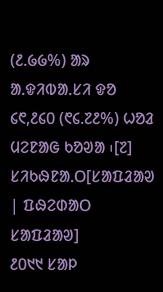(᱒.᱙᱙%) ᱟᱨ ᱟᱹᱫᱤᱵᱟᱹᱥᱤ ᱫᱚ ᱔᱖,᱒᱔᱐ (᱖᱔.᱗᱒%) ᱦᱚᱲ ᱢᱮᱱᱟᱜ ᱠᱚᱣᱟ ᱾[᱗]
ᱥᱤᱠᱷᱱᱟᱹᱛ[ᱥᱟᱯᱲᱟᱣ | ᱯᱷᱮᱰᱟᱛ ᱥᱟᱯᱲᱟᱣ]
᱒᱐᱑᱑ ᱥᱟᱞ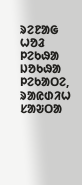ᱨᱮᱱᱟᱜ ᱦᱚᱲ ᱞᱮᱠᱷᱟ ᱡᱚᱠᱷᱟ ᱞᱮᱠᱟᱛᱮ, ᱨᱟᱭᱰᱤᱦ ᱥᱟᱶᱛᱟ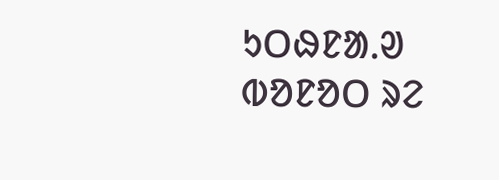ᱩᱛᱷᱱᱟᱹᱣ ᱵᱚᱱᱚᱛ ᱨᱮ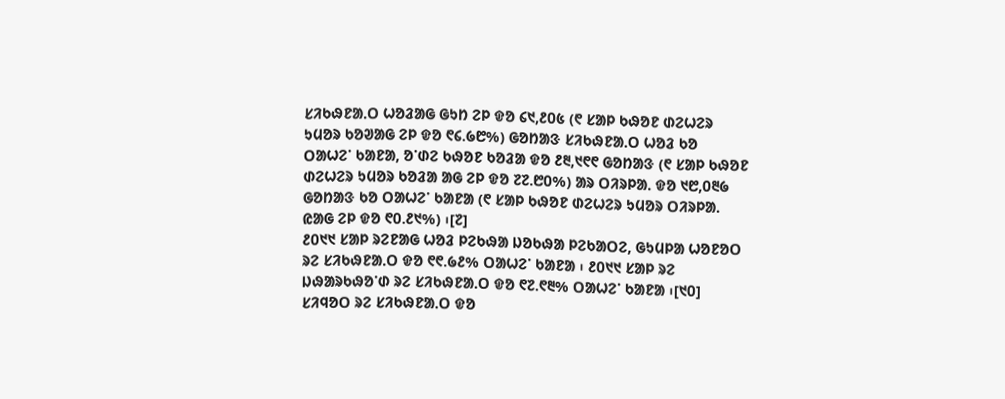ᱥᱤᱠᱷᱱᱟᱹᱛ ᱦᱚᱲᱟᱜ ᱜᱩᱴ ᱮᱞ ᱫᱚ ᱔᱑,᱒᱐᱕ (᱖ ᱥᱟᱞ ᱠᱷᱚᱱ ᱰᱮᱦᱮᱨ ᱩᱢᱚᱨ ᱠᱚᱣᱟᱜ ᱮᱞ ᱫᱚ ᱖᱔.᱙᱘%) ᱜᱚᱴᱟᱝ ᱥᱤᱠᱷᱱᱟᱹᱛ ᱦᱚᱲ ᱠᱚ ᱛᱟᱦᱮᱸ ᱠᱟᱱᱟ, ᱚᱸᱰᱮ ᱠᱷᱚᱱ ᱠᱚᱲᱟ ᱫᱚ ᱒᱓,᱑᱖᱖ ᱜᱚᱴᱟᱝ (᱖ ᱥᱟᱞ ᱠᱷᱚᱱ ᱰᱮᱦᱮᱨ ᱩᱢᱚᱨ ᱠᱚᱲᱟ ᱟᱜ ᱮᱞ ᱫᱚ ᱗᱗.᱘᱐%) ᱟᱨ ᱛᱤᱨᱞᱟᱹ ᱫᱚ ᱑᱘,᱐᱓᱙ ᱜᱚᱴᱟᱝ ᱠᱚ ᱛᱟᱦᱮᱸ ᱠᱟᱱᱟ (᱖ ᱥᱟᱞ ᱠᱷᱚᱱ ᱰᱮᱦᱮᱨ ᱩᱢᱚᱨ ᱛᱤᱨᱞᱟᱹ ᱭᱟᱜ ᱮᱞ ᱫᱚ ᱖᱐.᱒᱑%) ᱾[᱗]
᱒᱐᱑᱑ ᱥᱟᱞ ᱨᱮᱱᱟᱜ ᱦᱚᱲ ᱞᱮᱠᱷᱟ ᱡᱚᱠᱷᱟ ᱞᱮᱠᱟᱛᱮ, ᱜᱩᱢᱞᱟ ᱦᱚᱱᱚᱛ ᱨᱮ ᱥᱤᱠᱷᱱᱟᱹᱛ ᱫᱚ ᱖᱖.᱙᱒% ᱛᱟᱦᱮᱸ ᱠᱟᱱᱟ ᱾ ᱒᱐᱑᱑ ᱥᱟᱞ ᱨᱮ ᱡᱷᱟᱨᱠᱷᱚᱸᱰ ᱨᱮ ᱥᱤᱠᱷᱱᱟᱹᱛ ᱫᱚ ᱖᱗.᱖᱓% ᱛᱟᱦᱮᱸ ᱠᱟᱱᱟ ᱾[᱑᱐] ᱥᱤᱧᱚᱛ ᱨᱮ ᱥᱤᱠᱷᱱᱟᱹᱛ ᱫᱚ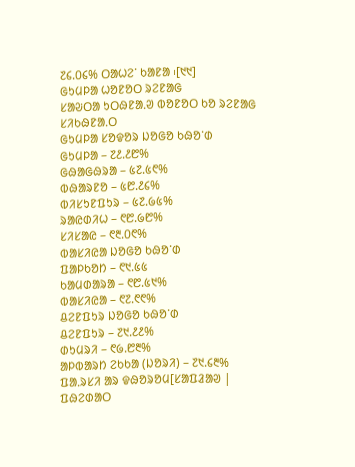᱗᱔.᱐᱔% ᱛᱟᱦᱮᱸ ᱠᱟᱱᱟ ᱾[᱑᱑]
ᱜᱩᱢᱞᱟ ᱦᱚᱱᱚᱛ ᱨᱮᱱᱟᱜ
ᱥᱟᱶᱛᱟ ᱩᱛᱷᱱᱟᱹᱣ ᱵᱚᱱᱚᱛ ᱠᱚ ᱨᱮᱱᱟᱜ ᱥᱤᱠᱷᱱᱟᱹᱛ
ᱜᱩᱢᱞᱟ ᱥᱚᱫᱚᱨ ᱡᱚᱜᱚ ᱠᱷᱚᱸᱰ
ᱜᱩᱢᱞᱟ – ᱗᱒.᱒᱘%
ᱜᱷᱟᱜᱷᱨᱟ – ᱕᱗.᱕᱖%
ᱵᱷᱟᱨᱱᱚ – ᱕᱘.᱒᱔%
ᱵᱤᱥᱩᱱᱯᱩᱨ – ᱕᱗.᱙᱕%
ᱨᱟᱭᱰᱤᱦ – ᱖᱘.᱙᱘%
ᱥᱤᱥᱟᱭ – ᱖᱓.᱐᱖%
ᱵᱟᱥᱤᱭᱟ ᱡᱚᱜᱚ ᱠᱷᱚᱸᱰ
ᱯᱟᱞᱠᱚᱴ – ᱖᱑.᱕᱕
ᱠᱟᱢᱰᱟᱨᱟ – ᱖᱘.᱕᱑%
ᱵᱟᱥᱤᱭᱟ – ᱖᱗.᱖᱖%
ᱪᱮᱱᱯᱩᱨ ᱡᱚᱜᱚ ᱠᱷᱚᱸᱰ
ᱪᱮᱱᱯᱩᱨ – ᱗᱑.᱒᱒%
ᱰᱩᱢᱨᱤ – ᱖᱙.᱘᱓%
ᱟᱞᱵᱟᱨᱴ ᱮᱠᱠᱟ (ᱡᱚᱨᱤ) – ᱗᱑.᱔᱓%
ᱯᱟᱹᱨᱥᱤ ᱟᱨ ᱫᱷᱚᱨᱚᱢ[ᱥᱟᱯᱲᱟᱣ | ᱯᱷᱮᱰᱟᱛ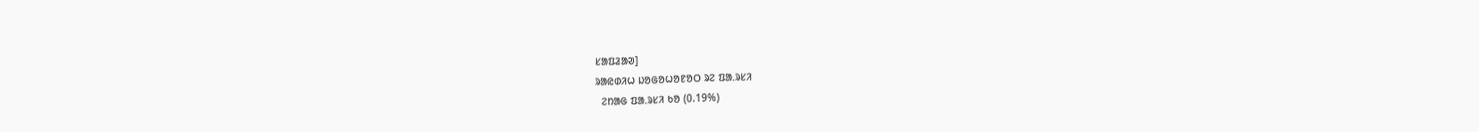ᱥᱟᱯᱲᱟᱣ]
ᱨᱟᱭᱰᱤᱦ ᱡᱚᱜᱚᱦᱚᱱᱚᱛ ᱨᱮ ᱯᱟᱹᱨᱥᱤ
  ᱮᱴᱟᱜ ᱯᱟᱹᱨᱥᱤ ᱠᱚ (0.19%)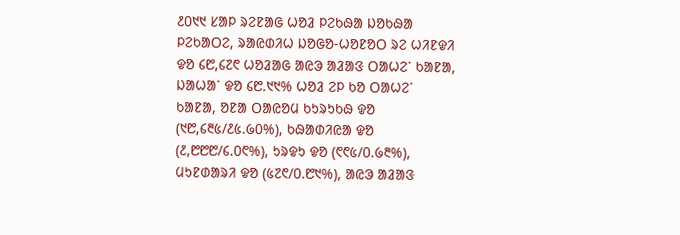᱒᱐᱑᱑ ᱥᱟᱞ ᱨᱮᱱᱟᱜ ᱦᱚᱲ ᱞᱮᱠᱷᱟ ᱡᱚᱠᱷᱟ ᱞᱮᱠᱟᱛᱮ, ᱨᱟᱭᱰᱤᱦ ᱡᱚᱜᱚ-ᱦᱚᱱᱚᱛ ᱨᱮ ᱦᱤᱱᱫᱤ ᱫᱚ ᱔᱘,᱔᱗᱖ ᱦᱚᱲᱟᱜ ᱟᱭᱳ ᱟᱲᱟᱝ ᱛᱟᱦᱮᱸ ᱠᱟᱱᱟ, ᱡᱟᱦᱟᱸ ᱫᱚ ᱔᱘.᱑᱑% ᱦᱚᱲ ᱮᱞ ᱠᱚ ᱛᱟᱦᱮᱸ ᱠᱟᱱᱟ, ᱚᱱᱟ ᱛᱟᱭᱚᱢ ᱠᱩᱨᱩᱠᱷ ᱫᱚ (᱑᱘,᱔᱓᱕/᱒᱕.᱙᱐%), ᱠᱷᱟᱰᱤᱭᱟ ᱫᱚ (᱒,᱘᱘᱘/᱔.᱐᱖%), ᱩᱨᱫᱩ ᱫᱚ (᱖᱖᱕/᱐.᱙᱓%), ᱢᱩᱱᱰᱟᱨᱤ ᱫᱚ (᱕᱗᱖/᱐.᱘᱑%), ᱟᱭᱳ ᱟᱲᱟᱝ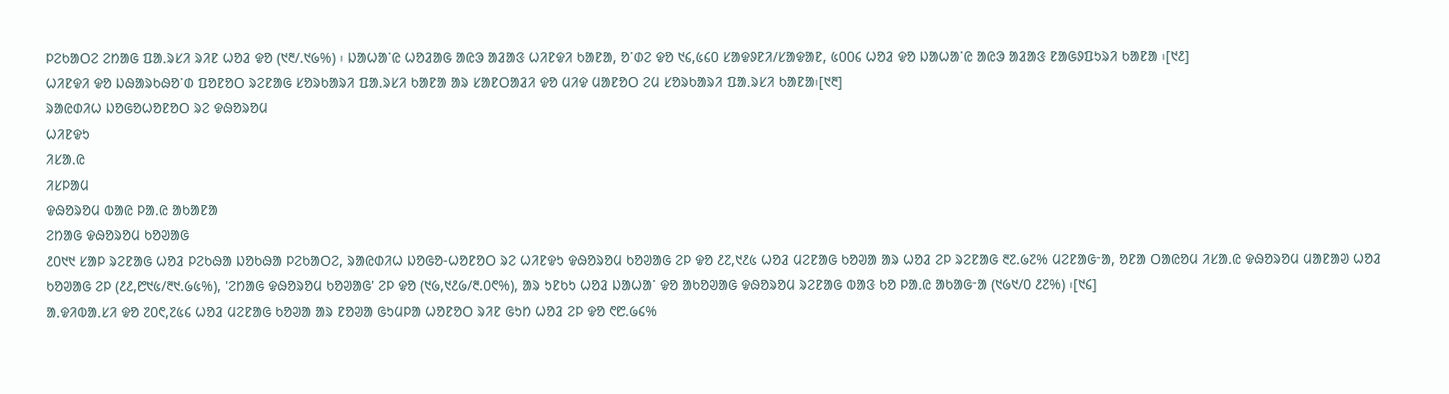ᱞᱮᱠᱟᱛᱮ ᱮᱴᱟᱜ ᱯᱟᱹᱨᱥᱤ ᱨᱤᱱ ᱦᱚᱲ ᱫᱚ (᱑᱓/.᱑᱙%) ᱾ ᱡᱟᱦᱟᱸᱭ ᱦᱚᱲᱟᱜ ᱟᱭᱳ ᱟᱲᱟᱝ ᱦᱤᱱᱫᱤ ᱠᱟᱱᱟ, ᱚᱸᱰᱮ ᱫᱚ ᱑᱔,᱕᱔᱐ ᱥᱟᱫᱽᱱᱤ/ᱥᱟᱫᱟᱱ, ᱕᱐᱐᱔ ᱦᱚᱲ ᱫᱚ ᱡᱟᱦᱟᱸᱭ ᱟᱭᱳ ᱟᱲᱟᱝ ᱱᱟᱜᱽᱯᱩᱨᱤ ᱠᱟᱱᱟ ᱾[᱑᱒]
ᱦᱤᱱᱫᱤ ᱫᱚ ᱡᱷᱟᱨᱠᱷᱚᱸᱰ ᱯᱚᱱᱚᱛ ᱨᱮᱱᱟᱜ ᱥᱚᱨᱠᱟᱨᱤ ᱯᱟᱹᱨᱥᱤ ᱠᱟᱱᱟ ᱟᱨ ᱥᱟᱱᱛᱟᱲᱤ ᱫᱚ ᱢᱤᱫ ᱢᱟᱱᱚᱛ ᱮᱢ ᱥᱚᱨᱠᱟᱨᱤ ᱯᱟᱹᱨᱥᱤ ᱠᱟᱱᱟ᱾[᱑᱓]
ᱨᱟᱭᱰᱤᱦ ᱡᱚᱜᱚᱦᱚᱱᱚᱛ ᱨᱮ ᱫᱷᱚᱨᱚᱢ
ᱦᱤᱱᱫᱩ
ᱤᱥᱟᱹᱭ
ᱤᱥᱞᱟᱢ
ᱫᱷᱚᱨᱚᱢ ᱵᱟᱭ ᱞᱟᱹᱭ ᱟᱠᱟᱱᱟ
ᱮᱴᱟᱜ ᱫᱷᱚᱨᱚᱢ ᱠᱚᱣᱟᱜ
᱒᱐᱑᱑ ᱥᱟᱞ ᱨᱮᱱᱟᱜ ᱦᱚᱲ ᱞᱮᱠᱷᱟ ᱡᱚᱠᱷᱟ ᱞᱮᱠᱟᱛᱮ, ᱨᱟᱭᱰᱤᱦ ᱡᱚᱜᱚ-ᱦᱚᱱᱚᱛ ᱨᱮ ᱦᱤᱱᱫᱩ ᱫᱷᱚᱨᱚᱢ ᱠᱚᱣᱟᱜ ᱮᱞ ᱫᱚ ᱒᱗,᱑᱒᱕ ᱦᱚᱲ ᱢᱮᱱᱟᱜ ᱠᱚᱣᱟ ᱟᱨ ᱦᱚᱲ ᱮᱞ ᱨᱮᱱᱟᱜ ᱓᱗.᱙᱗% ᱢᱮᱱᱟᱜᱼᱟ, ᱚᱱᱟ ᱛᱟᱭᱚᱢ ᱤᱥᱟᱹᱭ ᱫᱷᱚᱨᱚᱢ ᱢᱟᱱᱟᱣ ᱦᱚᱲ ᱠᱚᱣᱟᱜ ᱮᱞ (᱒᱒,᱘᱑᱕/᱓᱑.᱙᱕%), 'ᱮᱴᱟᱜ ᱫᱷᱚᱨᱚᱢ ᱠᱚᱣᱟᱜ' ᱮᱞ ᱫᱚ (᱑᱙,᱑᱒᱙/᱓.᱐᱖%), ᱟᱨ ᱩᱱᱠᱩ ᱦᱚᱲ ᱡᱟᱦᱟᱸ ᱫᱚ ᱟᱠᱚᱣᱟᱜ ᱫᱷᱚᱨᱚᱢ ᱨᱮᱱᱟᱜ ᱵᱟᱝ ᱠᱚ ᱞᱟᱹᱭ ᱟᱠᱟᱜᱼᱟ (᱑᱙᱑/᱐ ᱒᱗%) ᱾[᱑᱔]
ᱟᱹᱫᱤᱵᱟᱹᱥᱤ ᱫᱚ ᱗᱐᱖,᱗᱕᱔ ᱦᱚᱲ ᱢᱮᱱᱟᱜ ᱠᱚᱣᱟ ᱟᱨ ᱱᱚᱣᱟ ᱜᱩᱢᱞᱟ ᱦᱚᱱᱚᱛ ᱨᱤᱱ ᱜᱩᱴ ᱦᱚᱲ ᱮᱞ ᱫᱚ ᱖᱘.᱙᱔%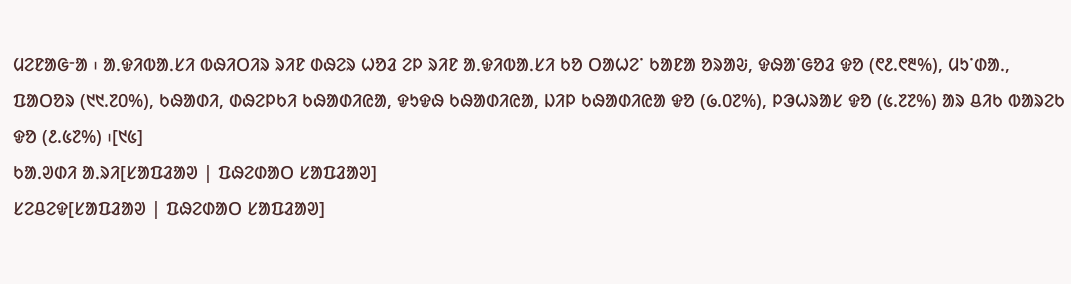ᱢᱮᱱᱟᱜᱼᱟ ᱾ ᱟᱹᱫᱤᱵᱟᱹᱥᱤ ᱵᱷᱤᱛᱤᱨ ᱨᱤᱱ ᱰᱷᱮᱨ ᱦᱚᱲ ᱮᱞ ᱨᱤᱱ ᱟᱹᱫᱤᱵᱟᱹᱥᱤ ᱠᱚ ᱛᱟᱦᱮᱸ ᱠᱟᱱᱟ ᱚᱨᱟᱶ, ᱫᱷᱟᱸᱜᱚᱲ ᱫᱚ (᱖᱒.᱖᱓%), ᱢᱩᱸᱰᱟᱹ, ᱯᱟᱛᱚᱨ (᱑᱑.᱗᱐%), ᱠᱷᱟᱰᱤ, ᱰᱷᱮᱞᱠᱤ ᱠᱷᱟᱰᱤᱭᱟ, ᱫᱩᱫᱷ ᱠᱷᱟᱰᱤᱭᱟ, ᱡᱤᱞ ᱠᱷᱟᱰᱤᱭᱟ ᱫᱚ (᱙.᱐᱗%), ᱞᱳᱦᱨᱟᱥ ᱫᱚ (᱕.᱗᱗%) ᱟᱨ ᱪᱤᱠ ᱵᱟᱨᱮᱠ ᱫᱚ (᱒.᱕᱗%) ᱾[᱑᱕]
ᱠᱟᱹᱣᱰᱤ ᱟᱹᱨᱤ[ᱥᱟᱯᱲᱟᱣ | ᱯᱷᱮᱰᱟᱛ ᱥᱟᱯᱲᱟᱣ]
ᱥᱮᱪᱮᱫ[ᱥᱟᱯᱲᱟᱣ | ᱯᱷᱮᱰᱟᱛ ᱥᱟᱯᱲᱟᱣ]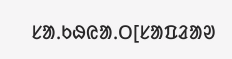ᱥᱟᱹᱠᱷᱭᱟᱹᱛ[ᱥᱟᱯᱲᱟᱣ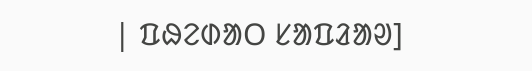| ᱯᱷᱮᱰᱟᱛ ᱥᱟᱯᱲᱟᱣ]